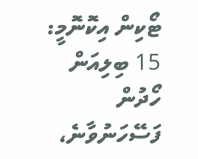ޓޯކިން އިކޮނޮމީ: 15 ބިލިއަން ހޯދުން ފަސޭހަނުވާނެ،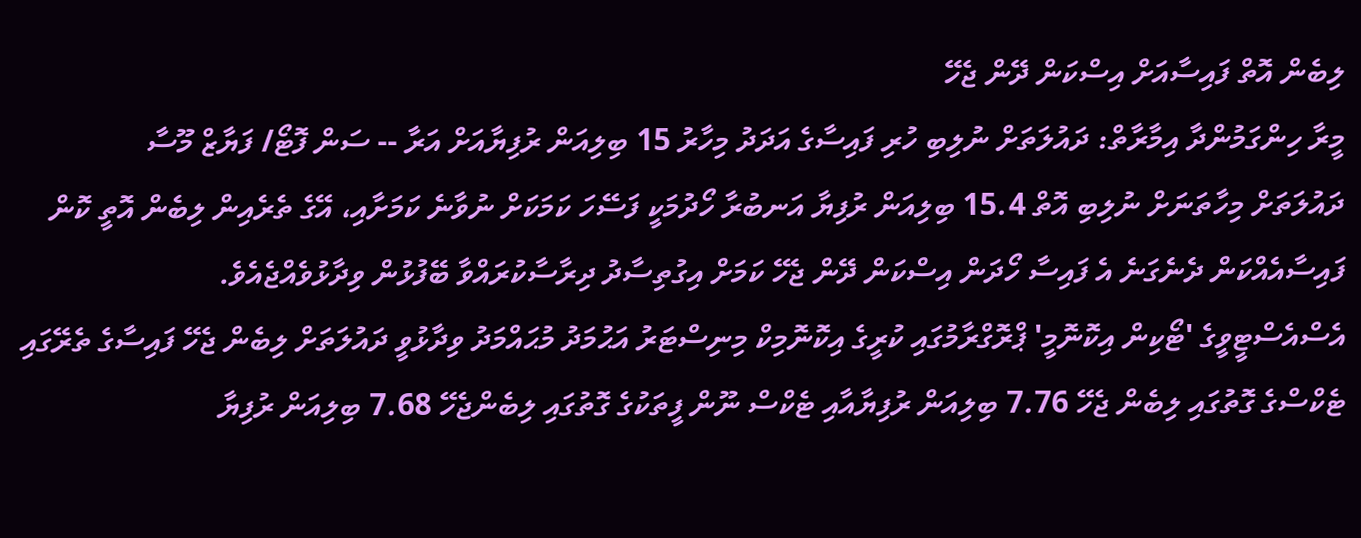ލިބެން އޮތް ފައިސާއަށް އިސްކަން ދޭން ޖެހޭ
މީރާ ހިންގަމުންދާ އިމާރާތް: ދައުލަތަށް ނުލިބި ހުރި ފައިސާގެ އަދަދު މިހާރު 15 ބިލިއަން ރުފިޔާއަށް އަރާ -- ސަން ފޮޓޯ/ ފަޔާޒް މޫސާ
ދައުލަތަށް މިހާތަނަށް ނުލިބި އޮތް 15.4 ބިލިއަން ރުފިޔާ އަނބުރާ ހޯދުމަކީ ފަސޭހަ ކަމަކަށް ނުވާނެ ކަމަށާއި، އޭގެ ތެރެއިން ލިބެން އޮތީ ކޮން ފައިސާއެއްކަން ދެނެގަނެ އެ ފައިސާ ހޯދަން އިސްކަން ދޭން ޖެހޭ ކަމަށް އިގުތިސާދު ދިރާސާކުރައްވާ ބޭފުޅުން ވިދާޅުވެއްޖެއެވެ.
އެސްއެސްޓީވީގެ 'ޓޯކިން އިކޮނޮމީ' ޕްރޮގްރާމުގައި ކުރީގެ އިކޮނޮމިކް މިނިސްޓަރު އަޙުމަދު މުޙައްމަދު ވިދާޅުވީ ދައުލަތަށް ލިބެން ޖެހޭ ފައިސާގެ ތެރޭގައި ޓެކްސްގެ ގޮތުގައި ލިބެން ޖެހޭ 7.76 ބިލިއަން ރުފިޔާއާއި ޓެކްސް ނޫން ފީތަކުގެ ގޮތުގައި ލިބެންޖެހޭ 7.68 ބިލިއަން ރުފިޔާ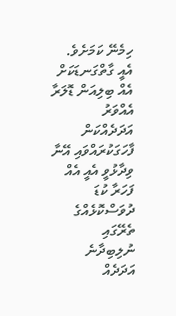ހިމެނޭ ކަމަށެވެ.
އެއީ ގާތްގަނޑަކަށް އެއް ބިލިއަން ޑޮލަރާ އެއްވަރު އަދަދެއްކަން ފާހަގަކުރައްވައި އޭނާ ވިދާޅުވީ އެއީ އެއް ފަހަރާ ކުޑަ ދުވަސްކޮޅެއްގެ ތެރޭގައި ނުލިބިދާނެ އަދަދެއް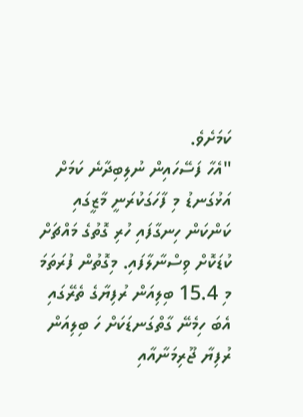ކަމަށެވެ.
"އެހާ ފަސޭހައިން ނުލިބިދާނެ ކަމަށް އަޅުގަނޑު މި ފާހަގަކުރަނީ މާޒީގައި ކަންކަން ހިނގާފައި ހުރި ގޮތުގެ މައްޗަށް ކުޑަކޮށް ވިސްނާލާފައި. މިގޮތުން ފުރަތަމަ މި 15.4 ބިލިއަން ރުފިޔާގެ ތެރޭގައި އެބަ ހިމެނޭ ގާތްގަނޑަކަށް ހަ ބިލިއަން ރުފިޔާ ޖޫރިމަނާއާއި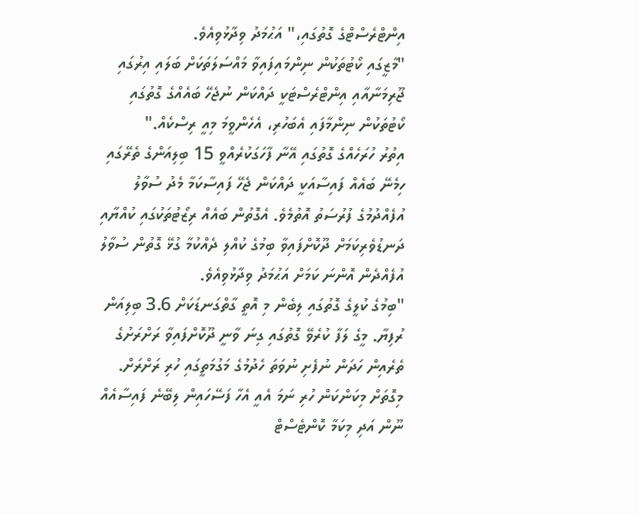އިންޓްރެސްޓްގެ ގޮތުގައި،" އަޙުމަދު ވިދާޅުވިއެވެ.
"މާޒީގައި ކޯޓުތަކުން ނިންމައިފައިވާ މައްސަލަތަކަށް ބަލައި އިރުގައި ޖޫރިމަނާއާއި އިންޓްރެސްޓަކީ ދައްކަން ނުޖެހޭ ބައެއްގެ ގޮތުގައި ކޯޓުތަކުން ނިންމާފައި އެބަހުރި، އެހެންވީމަ މިއީ ރިސްކެއް."
އިތުރު ހުރަހެއްގެ ގޮތުގައި އޭނާ ފާހަގަކުރެއްވީ 15 ބިލިއަންގެ ތެރޭގައި ހިމެނޭ ބައެއް ފައިސާއަކީ ދައްކަން ޖެހޭ ފައިސާކަމާ މެދު ސުވާލު އުފެއްދުމުގެ ފުރުސަތު އޮތުމެވެ. އެގޮތުން ބައެއް ރިޒޯޓުތަކުގައި ކުއްޔާއި ދަނޑުވެރިކަމަށް ދޫކޮށްފައިވާ ބިމުގެ ކުއްލި ދެއްކުމާ ގުޅޭ ގޮތުން ސުވާލު އުފެއްދެން އޮންނަ ކަމަށް އަޙުމަދު ވިދާޅުވިއެވެ.
"ބިމުގެ ކުލީގެ ގޮތުގައި ލިބެން މި އޮތީ ގާތްގަނޑަކަށް 3.6 ބިލިއަން ރުފިޔާ. މީގެ ލަފާ ކުރެވޭ ގޮތުގައި ގިނަ ވާނީ ދޫކޮށްފައިވާ ރަށްރަށުގެ ތެރެއިން ހަދަން ނުފެށި ނުވަތަ ހެދުމުގެ މަގުމަތީގައި ހުރި ރަށްރަށް. މިގޮތަށް މިކަންކަން ހުރި ނަމަ އެއީ އެހާ ފަސޭހައިން ލިބޭނެ ފައިސާއެއް ނޫން އަދި މިކަމާ ކޮންޓެސްޓް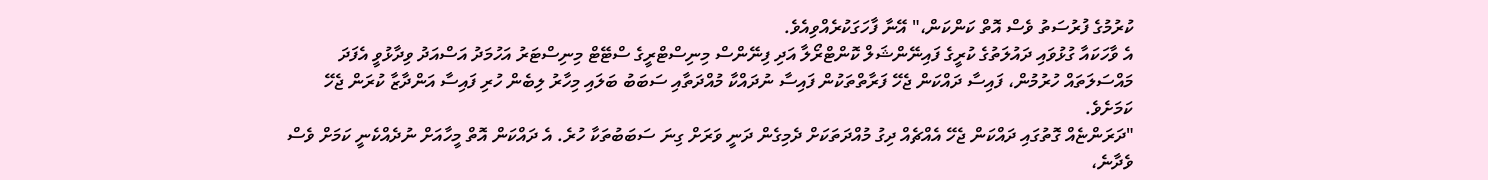ކުރުމުގެ ފުރުސަތު ވެސް އޮތް ކަންކަން،" އޭނާ ފާހަގަކުރެއްވިއެވެ.
އެ ވާހަކައާ ގުޅުވައި ދައުލަތުގެ ކުރީގެ ފައިނޭންޝަލް ކޮންޓްރޯލާ އަދި ފިނޭންސް މިނިސްޓްރީގެ ސްޓޭޓް މިނިސްޓަރު އަހުމަދު އަސްއަދު ވިދާޅުވީ އެފަދަ މައްސަލަތައް ހުރުމުން، ފައިސާ ދައްކަން ޖެހޭ ފަރާތްތަކުން ފައިސާ ނުދައްކާ މުއްދަތާއި ސަބަބު ބަލައި މިހާރު ލިބެން ހުރި ފައިސާ އަންދާޒާ ކުރަން ޖެހޭ ކަމަށެވެ.
"ދަރަންޏެއް ގޮތުގައި ދައްކަން ޖެހޭ އެއްޗެއް ދިގު މުއްދަތަކަށް ދެމިގެން ދަނީ ވަރަށް ގިނަ ސަބަބުތަކާ ހުރެ. އެ ދައްކަން އޮތް މީހާއަށް ނުދެއްކެނީ ކަމަށް ވެސް ވެދާނެ،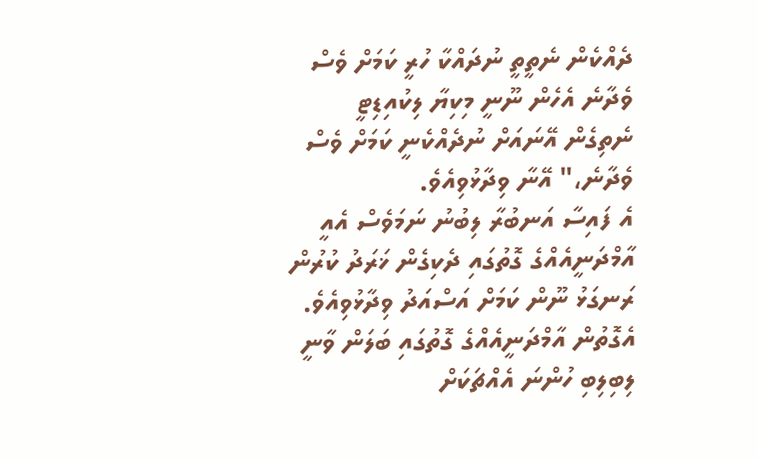ދެއްކެން ނެތީތީ ނުދައްކާ ހުރީ ކަމަށް ވެސް ވެދާނެ އެހެން ނޫނީ މިކިޔާ ލިކުއިޑިޓީ ނެތިގެން އޭނައަށް ނުދެއްކެނީ ކަމަށް ވެސް ވެދާނެ،" އޭނާ ވިދާޅުވިއެވެ.
އެ ފައިސާ އަނބުރާ ލިބުނު ނަމަވެސް އެއީ އާމްދަނީއެއްގެ ގޮތުގައި ދެކިގެން ޚަރަދު ކުރުން ރަނގަޅު ނޫން ކަމަށް އަސްއަދު ވިދާޅުވިއެވެ. އެގޮތުން އާމްދަނީއެއްގެ ގޮތުގައި ބަލަން ވާނީ ލިބިލިބި ހުންނަ އެއްޗަކަށް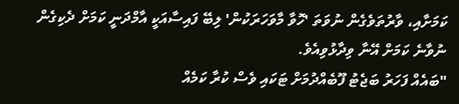ކަމަށާއި، ވާރުތަވެގެން ނުވަތަ 'ހޮވާ މާވަހަރަކުން' ލިބޭ ފައިސާއަކީ އާމްދަނީ ކަމަށް ދެކިގެން ނުވާނެ ކަމަށް އޭނާ ވިދާޅުވިއެވެ.
"ބައެއް ފަހަރު ބަޖެޓު ފޫބެއްދުމަށް ޓަކައި ވެސް ކުރާ ކަމެއް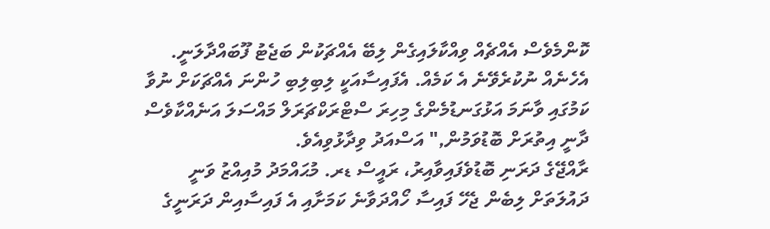ކޮންމެވެސް އެއްޗެއް ވިއްކާލައިގެން ލިބޭ އެއްޗަކުން ބަޖެޓު ފޫބައްދާލަނީ. އެހެނެއް ނުކުރެވޭނެ އެ ކަމެއް. އެފައިސާއަކީ ލިބިލިބި ހުންނަ އެއްޗަކަށް ނުވާ ކަމުގައި ވާނަމަ އަޅުގަނޑުމެންގެ މިހިރަ ސްޓްރަކްޗަރަލް މައްސަލަ އަނެއްކާވެސް ދާނީ އިތުރަށް ބޮޑުވަމުން," އަސްއަދު ވިދާޅުވިއެވެ.
ރާއްޖޭގެ ދަރަނި ބޮޑުވެފައިވާއިރު، ރައީސް ޑރ. މުޙައްމަދު މުއިއްޒު ވަނީ ދައުލަތަށް ލިބެން ޖެހޭ ފައިސާ ހޯއްދަވާނެ ކަމަށާއި އެ ފައިސާއިން ދަރަނީގެ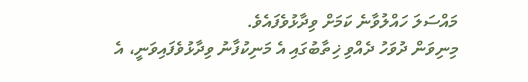މައްސަލަ ހައްލުވާނެ ކަމަށް ވިދާޅުވެފައެވެ.
މިނިވަން ދުވަހު ދެއްވި ޚިތާބުގައި އެ މަނިކުފާނު ވިދާޅުވެފައިވަނީ، އެ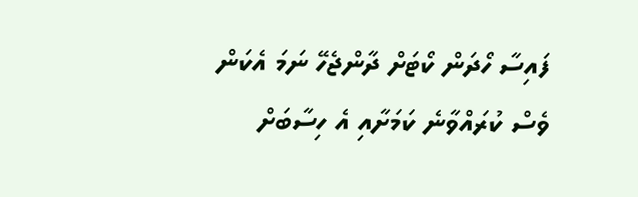ފައިސާ ހޯދަން ކޯޓަށް ދާންޖެހޭ ނަމަ އެކަން ވެސް ކުރައްވާނެ ކަމަށާއި އެ ހިސާބަށް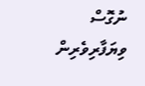ނުގޮސް ވިޔަފާރިވެރިން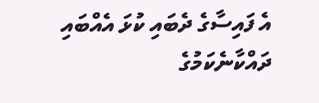އެ ފައިސާގެ ދެބައި ކުޅަ އެއްބައި ދައްކާނެކަމުގެ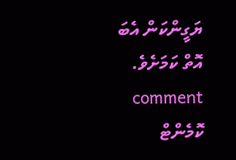ޔަގީންކަން އެބަ އޮތް ކަމަށެވެ.
comment ކޮމެންޓް